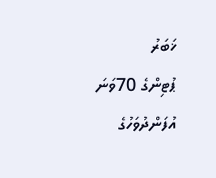ޚަބަރު
ޕުޓިންގެ 70ވަނަ އުފަންދުވަހުގެ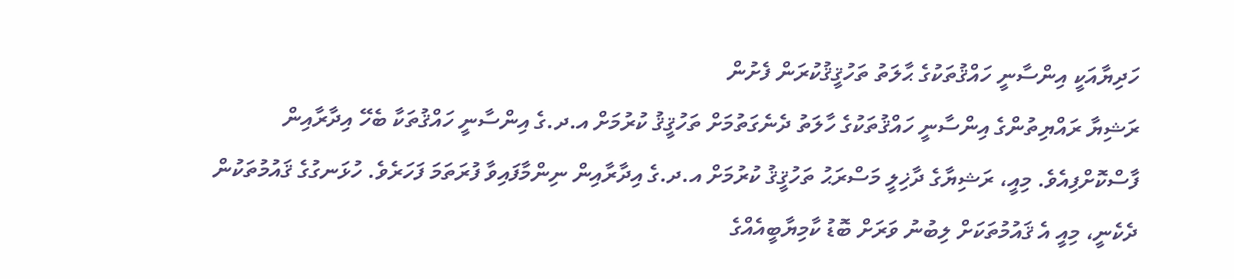ހަދިޔާއަކީ އިންސާނީ ހައްޤުތަކުގެ ޙާލަތު ތަހުޤީޤުކުރަން ފެށުން
ރަޝިޔާ ރައްޔިތުންގެ އިންސާނީ ހައްޤުތަކުގެ ހާލަތު ދެނެގަތުމަށް ތަހުޤީޤު ކުރުމަށް އ.ދ.ގެ އިންސާނީ ހައްޤުތަކާ ބެހޭ އިދާރާއިން ފާސްކޮށްފިއެވެ. މިއީ، ރަޝިޔާގެ ދާޚިލީ މަސްރަޙު ތަހުޤީޤު ކުރުމަށް އ.ދ.ގެ އިދާރާއިން ނިންމާފައިވާ ފުރަތަމަ ފަހަރެވެ. ހުޅަނގުގެ ޤައުމުތަކުން ދެކެނީ، މިއީ އެ ޤައުމުތަކަށް ލިބުނު ވަރަށް ބޮޑު ކާމިޔާބީއެއްގެ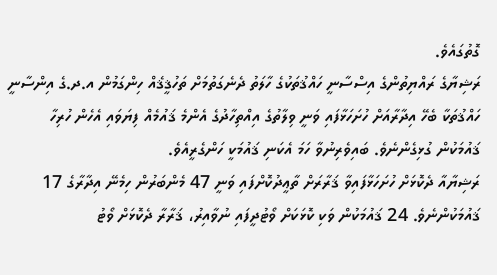ގޮތުގައެވެ.
ރަޝިޔާގެ ރައްޔިތުންގެ އިސްސާނީ ހައްޤުތަކުގެ ހާލަތު ދެނެގަތުމަށް ތަހުޤީޤެއް ހިންގަމުން އ.ދ.ގެ އިންސާނީ ހައްޤުތަކާ ބެހޭ އިދާރާއަށް ހުށަހަޅާފައި ވަނީ ވިލާތުގެ އިއްތިހާދުގެ އެންމެ ޤައުމެއް ފިޔަވައި އެހެން ހުރިހާ ޤައުމަކުން ގުޅިގެންނެވެ. ބައިވެރިނުވާ ހަމަ އެކަނި ޤައުމަކީ ހަންގެރީއެވެ.
ރަޝިޔާއާ ދެކޮޅަށް ހުށަހަޅާފައިވާ ޤަރާރަށް ތާޢީދުކޮށްފައި ވަނީ 47 މެންބަރުން ހިމެނޭ އިދާރާގެ 17 ޤައުމަކުންނެވެ. 24 ޤައުމަކުން ވަކި ކޮޅަކަށް ވޯޓުދީފައި ނުވާއިރު، ޤަރާރާ ދެކޮޅަށް ވޯޓު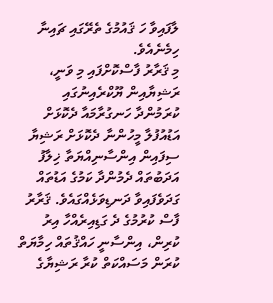ލާފައިވާ ހަ ޤައުމުގެ ތެރޭގައި ޗައިނާ ހިމެނެއެވެ.
މި ޤަރާރު ފާސްކޮށްފައި މި ވަނީ، ރަޝިޔާއިން ޔޫކްރެއިނުގައި ކުރަމުންދާ ހަނގުރާމައާ ދެކޮޅަށް އަޑުއުފުލާ މީހުންނާ ދެކޮޅަށް ރަޝިޔާ ސިފައިން އިންސާނިއްޔަތާ ޚިލާފު އަދަބުތައް ދެމުންދާ ކަމުގެ އަޑުތައް ގަދަވެފައިވާ ދަނޑިވަޅެއްގައެވެ. ޤަރާރު ފާސް ކުރުމުގެ ދެ ގަޑިއިރެއްހާ އިރު ކުރިން، އިންސާނީ ހައްޤުތައް ހިމާޔަތް ކުރަން މަސައްކަތް ކުރާ ރަޝިޔާގެ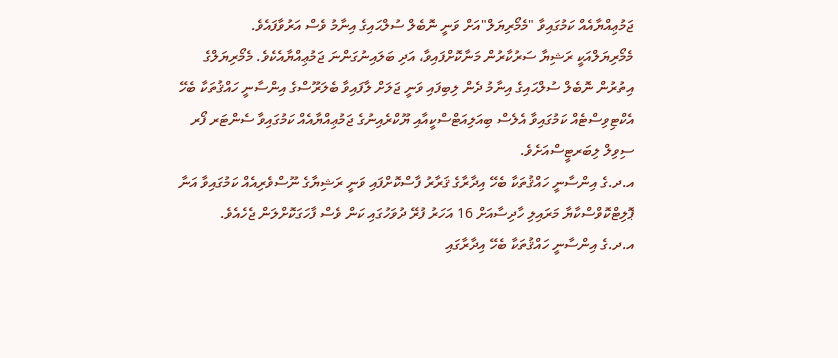ޖަމުޢިއްޔާއެއް ކަމުގައިވާ "މެމޯރިޔަލް"އަށް ވަނީ ނޮބެލް ސުލްޙައިގެ އިނާމު ވެސް އަރުވާފައެވެ.
މެމޯރިޔަލްއަކީ ރަޝިޔާ ސަރުކާރުން މަނާކޮށްފައިވާ، އަދި ބަލައިނުގަންނަ ޖަމުޢިއްޔާއެކެވެ. މެމޯރިޔަލްގެ އިތުރުން ނޮބެލް ސުލްޙައިގެ އިނާމު ދެން ލިބިފައި ވަނީ ޖަލަށް ލާފައިވާ ބެލަރޫސްގެ އިންސާނީ ހައްޤުތަކާ ބެހޭ އެކްޓިވިސްޓެއް ކަމުގައިވާ އެލެސް ބިއަލިއަޓްސްކީއާއި ޔޫކްރެއިނުގެ ޖަމުޢިއްޔާއެއް ކަމުގައިވާ ސެންޓަރ ފޯރ ސިވިލް ލިބަރޓީސްއަށެވެ.
އ.ދ.ގެ އިންސާނީ ހައްޤުތަކާ ބެހޭ އިދާރާގެ ޤަރާރު ފާސްކޮށްފައި ވަނީ ރަޝިޔާގެ ނޫސްވެރިއެއް ކަމުގައިވާ އަނާ ޕޮލިޓްކޮވްސްކާޔާ މަރައިލި ހާދިސާއަށް 16 އަހަރު ފުރޭ ދުވަހުގައި ކަން ވެސް ފާހަގަކޮށްލަން ޖެހެއެވެ.
އ.ދ.ގެ އިންސާނީ ހައްޤުތަކާ ބެހޭ އިދާރާގައި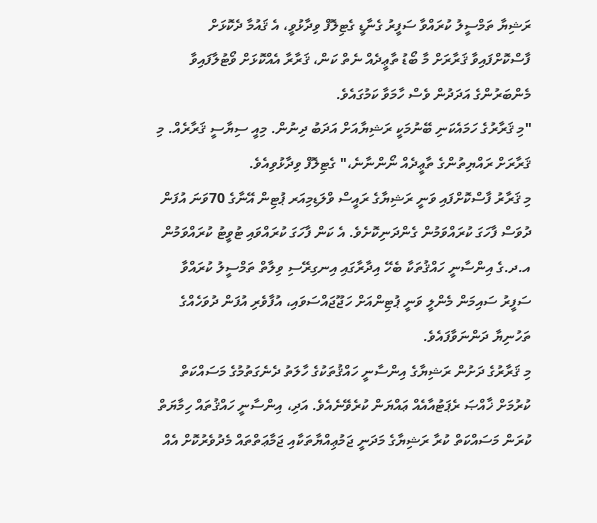ރަޝިޔާ ތަމްސީލު ކުރައްވާ ސަފީރު ގެނާޑީ ގެޓިލޮފް ވިދާޅުވީ، އެ ޤައުމާ ދެކޮޅަށް ފާސްކޮށްފައިވާ ޤަރާރަށް މާ ބޯޑު ތާޢީދެއް ނެތް ކަން، ޤަރާރާ އެއްކޮޅަށް ވޯޓުލާފައިވާ މެންބަރުންގެ އަދަދުން ވެސް ހާމަވާ ކަމުގައެވެ.
"މި ޤަރާރުގެ ހަމައެކަނި ބޭނުމަކީ ރަޝިޔާއަށް އަދަބު ދިނުން. މިއީ ސިޔާސީ ޤަރާރެއް. މި ޤަރާރަށް ރައްޔިތުންގެ ތާޢީދެއް ނޯންނާނެ،" ގެޓިލޮފް ވިދާޅުވިއެވެ.
މި ޤަރާރު ފާސްކޮށްފައި ވަނީ ރަޝިޔާގެ ރައީސް ވްލަޑިމިއަރ ޕުޓިން އޭނާގެ 70ވަނަ އުފަން ދުވަސް ފާހަގަ ކުރައްވަމުން ގެންދަނިކޮށެވެ. އެ ކަން ފާހަގަ ކުރައްވައި ޓުވީޓު ކުރައްވަމުން އ.ދ.ގެ އިންސާނީ ހައްޤުތަކާ ބެހޭ އިދާރާގައި އިނގިރޭސި ވިލާތް ތަމްސީލު ކުރައްވާ ސަފީރު ސައިމަން މެންލީ ވަނީ ޕުޓިންއަށް ހަޖޫޖައްސަވައި، އުފާވެރި އުފަން ދުވަހެއްގެ ތަހުނިޔާ ދަންނަވާފައެވެ.
މި ޤަރާރުގެ ދަށުން ރަޝިޔާގެ އިންސާނީ ހައްޤުތަކުގެ ހާލަތު ދެނެގަތުމުގެ މަސައްކަތް ކުރުމަށް ޚާއްޞަ ރެޕަޓުއާއެއް ޢައްޔަން ކުރެވޭނެއެވެ. އަދި، އިންސާނީ ހައްޤުތައް ހިމާޔަތް ކުރަން މަސައްކަތް ކުރާ ރަޝިޔާގެ މަދަނީ ޖަމުޢިއްޔާތަކާއި ޖަމާޢަތްތައް މެދުވެރުކޮށް އެއް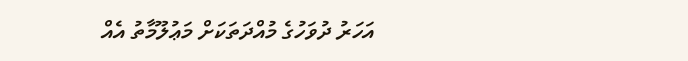އަހަރު ދުވަހުގެ މުއްދަތަކަށް މަޢުލޫމާތު އެއް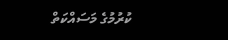ކުރުމުގެ މަސައްކަތް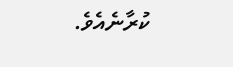ކުރާނެއެވެ.